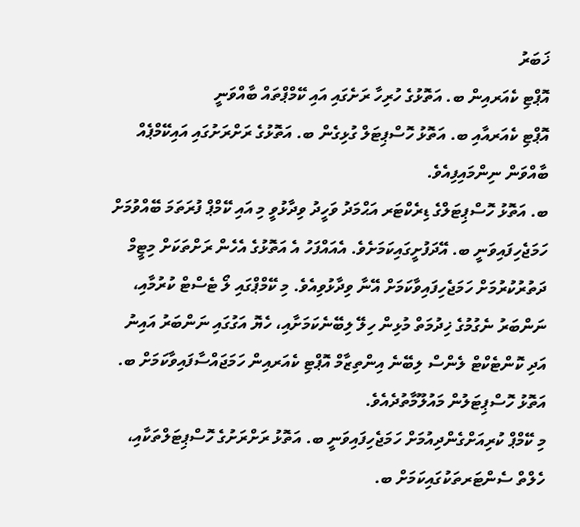ޚަބަރު
އޮޕްޓި ކެއަރއިން ބ. އަތޮޅުގެ ހުރިހާ ރަށެގައި އައި ކޭމްޕްތައް ބާއްވަނީ
އޮޕްޓި ކެއަރއާއި ބ. އަތޮޅު ހޮސްޕިޓަލް ގުޅިގެން ބ. އަތޮޅުގެ ރަށްރަށުގައި އައިކޭމްޕެއް ބާއްވަން ނިންމައިފިއެވެ.
ބ. އަތޮޅު ހޮސްޕިޓަލްގެ ޑިރެކްޓަރ އަޙްމަދު ވަހީދު ވިދާޅުވީ މި އައި ކޭމްޕް ފުރަތަމަ ބޭއްވުމަށް ހަމަޖެހިފައިވަނީ ބ. އޭދަފުށީގައިކަމަށެވެ. އެއައްފަހު އެ އަތޮޅުގެ އެހެން ރަށްތަކަށް މިޓީމް ދަތުރުކުރުމަށް ހަމަޖެހިފައިވާކަމަށް އޭނާ ވިދާޅުވިއެވެ. މި ކޭމްޕްގައި ލޯ ޓެސްޓް ކުރުމާއި، ނަންބަރު ނެގުމުގެ ޚިދުމަތް މުޅިން ހިލޭ ލިބޭނެކަމަށާއި، ހެޔޮ އަގުގައި ނަންބަރު އައިނު އަދި ކޮންޓެކްޓް ލެންސް ލިބޭނެ އިންތިޒާމް އޮޕްޓި ކެއަރއިން ހަމަޖައްސާފައިވާކަމަށް ބ. އަތޮޅު ހޮސްޕިޓަލުން މައުލޫމާތުދެއެވެ.
މި ކޭމްޕް ކުރިއަށްގެންދިއުމަށް ހަމަޖެހިފައިވަނީ ބ. އަތޮޅު ރަށްރަށުގެ ހޮސްޕިޓަލްތަކާއި، ހެލްތް ސެންޓަރތަކުގައިކަމަށް ބ.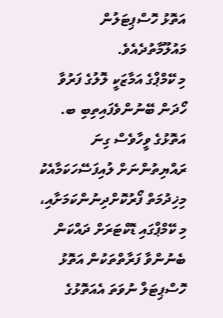އަތޮޅު ހޮސްޕިޓަލުން މައުލޫމާތުދެއެވެ.
މި ކޭމްޕްގެ އަމާޒަކީ ލޮލުގެ ފަރުވާ ހޯދަން ބޭނުންވެފައިތިބި ބ. އަތޮޅުގެ ވީހާވެސް ގިނަ ރައްޔިތުންނަށް ލުއިފަސޭހަކަމާއެކު މިޚިދުމަތް ފޯރުކޮށްދިނުންކަމަށާއި، މި ކޭމްޕްގައި ޑޮކްޓަރަށް ދައްކަން ބެނުންވާ ފަރާތްތަކުން އަތޮޅު ހޮސްޕިޓަލް ނުވަތަ އެއަތޮޅުގެ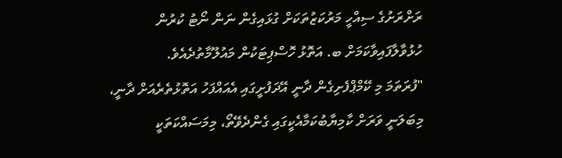ރަށްރަށުގެ ސިއްހީ މަރުކަޒުތަކަށް ގުޅައިގެން ނަން ނޯޓު ކުރުން ހުޅުވާލާފައިވާކަމަށް ބ. އަތޮޅު ހޮސްޕިޓަކުން މައުލޫމާތުދެއެވެ.
"ފުރަތަމަ މި ކޭމްޕްފެށިގެން ދާނީ އޭދަފުށީގައި އެއައްފަހު އަތޮޅުތެރެއަށް ދާނީ، މިބަލަނީ ވަރަށް ކާމިޔާބުކަމާއެކީގައި ގެންދެވޭތޯ، މިމަސައްކަތަކީ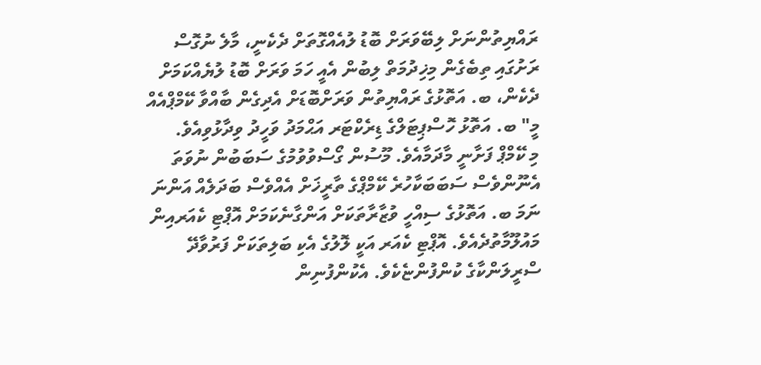ރައްޔިތުންނަށް ލިބޭވަރަށް ބޮޑު ލުއެއްގޮތަށް ދެކެނީ، މާލެ ނުގޮސް ރަށުގައި ތިބެގެން މިޚިދުމަތް ލިބުން އެއީ ހަމަ ވަރަށް ބޮޑު ލުޔެއްކަމަށް ދެކެން، ބ. އަތޮޅުގެ ރައްޔިތުން ވަރަށްބޮޑަށް އެދިގެން ބާއްވާ ކޭމްޕްއެއް މީ" ބ. އަތޮޅު ހޮސްޕިޓަލްގެ ޑިރެކްޓަރ އަޙްމަދު ވަހީދު ވިދާޅުވިއެވެ.
މި ކޭމްޕް ފަށާނީ މާދަމާއެވެ. މޫސުން ގޯސްވުވުމުގެ ސަބަބުން ނުވަތަ އެނޫންވެސް ސަބަބަކާހުރެ ކޭމްޕްގެ ތާރީޚަށް އެއްވެސް ބަދަލެއް އަންނަ ނަމަ ބ. އަތޮޅުގެ ސިއްހީ ވުޒާރާތަކަށް އަންގާނެކަމަށް އޮޕްޓި ކެއަރއިން މައުލޫމާތުދެއެވެ. އޮޕްޓި ކެއަރ އަކީ ލޮލުގެ އެކި ބަލިތަކަށް ފަރުވާދޭ ސްރީލަންކާގެ ކުންފުންޏެކެވެ. އެކުންފުނިން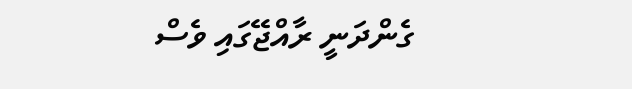ގެންދަނީ ރާއްޖޭގައި ވެސް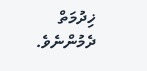ޚިދުމަތް ދެމުންނެވެ.